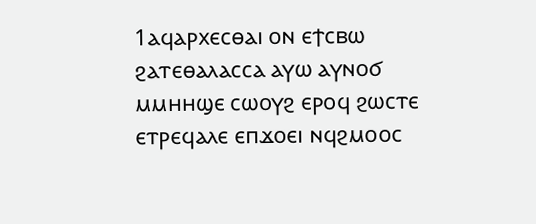1ⲁϥⲁⲣⲭⲉⲥⲑⲁⲓ ⲟⲛ ⲉϯⲥⲃⲱ ϩⲁⲧⲉⲑⲁⲗⲁⲥⲥⲁ ⲁⲩⲱ ⲁⲩⲛⲟϭ ⲙⲙⲏⲏϣⲉ ⲥⲱⲟⲩϩ ⲉⲣⲟϥ ϩⲱⲥⲧⲉ ⲉⲧⲣⲉϥⲁⲗⲉ ⲉⲡϫⲟⲉⲓ ⲛϥϩⲙⲟⲟⲥ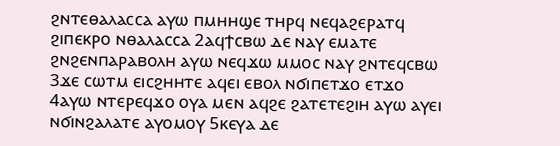ϩⲛⲧⲉⲑⲁⲗⲁⲥⲥⲁ ⲁⲩⲱ ⲡⲙⲏⲏϣⲉ ⲧⲏⲣϥ ⲛⲉϥⲁϩⲉⲣⲁⲧϥ ϩⲓⲡⲉⲕⲣⲟ ⲛⲑⲁⲗⲁⲥⲥⲁ 2ⲁϥϯⲥⲃⲱ ⲇⲉ ⲛⲁⲩ ⲉⲙⲁⲧⲉ ϩⲛϩⲉⲛⲡⲁⲣⲁⲃⲟⲗⲏ ⲁⲩⲱ ⲛⲉϥϫⲱ ⲙⲙⲟⲥ ⲛⲁⲩ ϩⲛⲧⲉϥⲥⲃⲱ 3ϫⲉ ⲥⲱⲧⲙ ⲉⲓⲥϩⲏⲏⲧⲉ ⲁϥⲉⲓ ⲉⲃⲟⲗ ⲛϭⲓⲡⲉⲧϫⲟ ⲉⲧϫⲟ 4ⲁⲩⲱ ⲛⲧⲉⲣⲉϥϫⲟ ⲟⲩⲁ ⲙⲉⲛ ⲁϥϩⲉ ϩⲁⲧⲉⲧⲉϩⲓⲏ ⲁⲩⲱ ⲁⲩⲉⲓ ⲛϭⲓⲛϩⲁⲗⲁⲧⲉ ⲁⲩⲟⲙⲟⲩ 5ⲕⲉⲩⲁ ⲇⲉ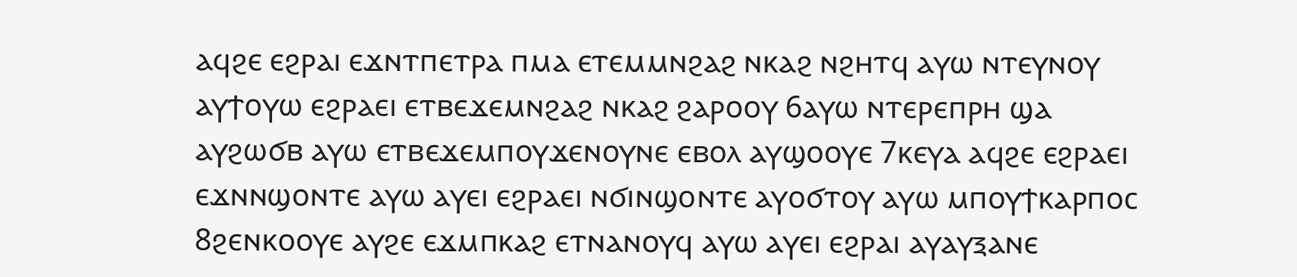ⲁϥϩⲉ ⲉϩⲣⲁⲓ ⲉϫⲛⲧⲡⲉⲧⲣⲁ ⲡⲙⲁ ⲉⲧⲉⲙⲙⲛϩⲁϩ ⲛⲕⲁϩ ⲛϩⲏⲧϥ ⲁⲩⲱ ⲛⲧⲉⲩⲛⲟⲩ ⲁⲩϯⲟⲩⲱ ⲉϩⲣⲁⲉⲓ ⲉⲧⲃⲉϫⲉⲙⲛϩⲁϩ ⲛⲕⲁϩ ϩⲁⲣⲟⲟⲩ 6ⲁⲩⲱ ⲛⲧⲉⲣⲉⲡⲣⲏ ϣⲁ ⲁⲩϩⲱϭⲃ ⲁⲩⲱ ⲉⲧⲃⲉϫⲉⲙⲡⲟⲩϫⲉⲛⲟⲩⲛⲉ ⲉⲃⲟⲗ ⲁⲩϣⲟⲟⲩⲉ 7ⲕⲉⲩⲁ ⲁϥϩⲉ ⲉϩⲣⲁⲉⲓ ⲉϫⲛⲛϣⲟⲛⲧⲉ ⲁⲩⲱ ⲁⲩⲉⲓ ⲉϩⲣⲁⲉⲓ ⲛϭⲓⲛϣⲟⲛⲧⲉ ⲁⲩⲟϭⲧⲟⲩ ⲁⲩⲱ ⲙⲡⲟⲩϯⲕⲁⲣⲡⲟⲥ 8ϩⲉⲛⲕⲟⲟⲩⲉ ⲁⲩϩⲉ ⲉϫⲙⲡⲕⲁϩ ⲉⲧⲛⲁⲛⲟⲩϥ ⲁⲩⲱ ⲁⲩⲉⲓ ⲉϩⲣⲁⲓ ⲁⲩⲁⲩⲝⲁⲛⲉ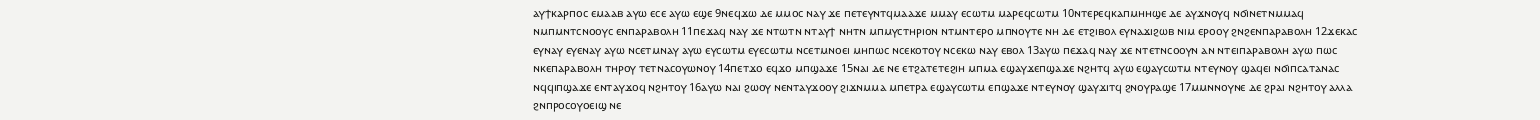ⲁⲩϯⲕⲁⲣⲡⲟⲥ ⲉⲙⲁⲁⲃ ⲁⲩⲱ ⲉⲥⲉ ⲁⲩⲱ ⲉϣⲉ 9ⲛⲉϥϫⲱ ⲇⲉ ⲙⲙⲟⲥ ⲛⲁⲩ ϫⲉ ⲡⲉⲧⲉⲩⲛⲧϥⲙⲁⲁϫⲉ ⲙⲙⲁⲩ ⲉⲥⲱⲧⲙ ⲙⲁⲣⲉϥⲥⲱⲧⲙ 10ⲛⲧⲉⲣⲉϥⲕⲁⲡⲙⲏⲏϣⲉ ⲇⲉ ⲁⲩϫⲛⲟⲩϥ ⲛϭⲓⲛⲉⲧⲛⲙⲙⲁϥ ⲛⲙⲡⲙⲛⲧⲥⲛⲟⲟⲩⲥ ⲉⲛⲡⲁⲣⲁⲃⲟⲗⲏ 11ⲡⲉϫⲁϥ ⲛⲁⲩ ϫⲉ ⲛⲧⲱⲧⲛ ⲛⲧⲁⲩϯ ⲛⲏⲧⲛ ⲙⲡⲙⲩⲥⲧⲏⲣⲓⲟⲛ ⲛⲧⲙⲛⲧⲉⲣⲟ ⲙⲡⲛⲟⲩⲧⲉ ⲛⲏ ⲇⲉ ⲉⲧϩⲓⲃⲟⲗ ⲉⲩⲛⲁϫⲓϩⲱⲃ ⲛⲓⲙ ⲉⲣⲟⲟⲩ ϩⲛϩⲉⲛⲡⲁⲣⲁⲃⲟⲗⲏ 12ϫⲉⲕⲁⲥ ⲉⲩⲛⲁⲩ ⲉⲩⲉⲛⲁⲩ ⲁⲩⲱ ⲛⲥⲉⲧⲙⲛⲁⲩ ⲁⲩⲱ ⲉⲩⲥⲱⲧⲙ ⲉⲩⲉⲥⲱⲧⲙ ⲛⲥⲉⲧⲙⲛⲟⲉⲓ ⲙⲏⲡⲱⲥ ⲛⲥⲉⲕⲟⲧⲟⲩ ⲛⲥⲉⲕⲱ ⲛⲁⲩ ⲉⲃⲟⲗ 13ⲁⲩⲱ ⲡⲉϫⲁϥ ⲛⲁⲩ ϫⲉ ⲛⲧⲉⲧⲛⲥⲟⲟⲩⲛ ⲁⲛ ⲛⲧⲉⲓⲡⲁⲣⲁⲃⲟⲗⲏ ⲁⲩⲱ ⲡⲱⲥ ⲛⲕⲉⲡⲁⲣⲁⲃⲟⲗⲏ ⲧⲏⲣⲟⲩ ⲧⲉⲧⲛⲁⲥⲟⲩⲱⲛⲟⲩ 14ⲡⲉⲧϫⲟ ⲉϥϫⲟ ⲙⲡϣⲁϫⲉ 15ⲛⲁⲓ ⲇⲉ ⲛⲉ ⲉⲧϩⲁⲧⲉⲧⲉϩⲓⲏ ⲙⲡⲙⲁ ⲉϣⲁⲩϫⲉⲡϣⲁϫⲉ ⲛϩⲏⲧϥ ⲁⲩⲱ ⲉϣⲁⲩⲥⲱⲧⲙ ⲛⲧⲉⲩⲛⲟⲩ ϣⲁϥⲉⲓ ⲛϭⲓⲡⲥⲁⲧⲁⲛⲁⲥ ⲛϥϥⲓⲡϣⲁϫⲉ ⲉⲛⲧⲁⲩϫⲟϥ ⲛϩⲏⲧⲟⲩ 16ⲁⲩⲱ ⲛⲁⲓ ϩⲱⲟⲩ ⲛⲉⲛⲧⲁⲩϫⲟⲟⲩ ϩⲓϫⲛⲙⲙⲁ ⲙⲡⲉⲧⲣⲁ ⲉϣⲁⲩⲥⲱⲧⲙ ⲉⲡϣⲁϫⲉ ⲛⲧⲉⲩⲛⲟⲩ ϣⲁⲩϫⲓⲧϥ ϩⲛⲟⲩⲣⲁϣⲉ 17ⲙⲙⲛⲛⲟⲩⲛⲉ ⲇⲉ ϩⲣⲁⲓ ⲛϩⲏⲧⲟⲩ ⲁⲗⲗⲁ ϩⲛⲡⲣⲟⲥⲟⲩⲟⲉⲓϣ ⲛⲉ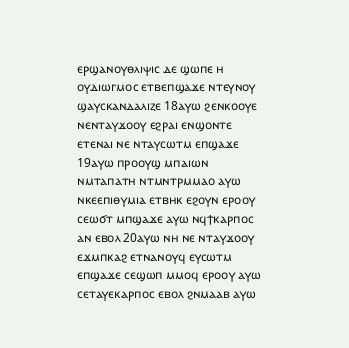ⲉⲣϣⲁⲛⲟⲩⲑⲗⲓⲯⲓⲥ ⲇⲉ ϣⲱⲡⲉ ⲏ ⲟⲩⲇⲓⲱⲅⲙⲟⲥ ⲉⲧⲃⲉⲡϣⲁϫⲉ ⲛⲧⲉⲩⲛⲟⲩ ϣⲁⲩⲥⲕⲁⲛⲇⲁⲗⲓⲍⲉ 18ⲁⲩⲱ ϩⲉⲛⲕⲟⲟⲩⲉ ⲛⲉⲛⲧⲁⲩϫⲟⲟⲩ ⲉϩⲣⲁⲓ ⲉⲛϣⲟⲛⲧⲉ ⲉⲧⲉⲛⲁⲓ ⲛⲉ ⲛⲧⲁⲩⲥⲱⲧⲙ ⲉⲡϣⲁϫⲉ 19ⲁⲩⲱ ⲡⲣⲟⲟⲩϣ ⲙⲡⲁⲓⲱⲛ ⲛⲙⲧⲁⲡⲁⲧⲏ ⲛⲧⲙⲛⲧⲣⲙⲙⲁⲟ ⲁⲩⲱ ⲛⲕⲉⲉⲡⲓⲑⲩⲙⲓⲁ ⲉⲧⲃⲏⲕ ⲉϩⲟⲩⲛ ⲉⲣⲟⲟⲩ ⲥⲉⲱϭⲧ ⲙⲡϣⲁϫⲉ ⲁⲩⲱ ⲛϥϯⲕⲁⲣⲡⲟⲥ ⲁⲛ ⲉⲃⲟⲗ 20ⲁⲩⲱ ⲛⲏ ⲛⲉ ⲛⲧⲁⲩϫⲟⲟⲩ ⲉϫⲙⲡⲕⲁϩ ⲉⲧⲛⲁⲛⲟⲩϥ ⲉⲩⲥⲱⲧⲙ ⲉⲡϣⲁϫⲉ ⲥⲉϣⲱⲡ ⲙⲙⲟϥ ⲉⲣⲟⲟⲩ ⲁⲩⲱ ⲥⲉⲧⲁⲩⲉⲕⲁⲣⲡⲟⲥ ⲉⲃⲟⲗ ϩⲛⲙⲁⲁⲃ ⲁⲩⲱ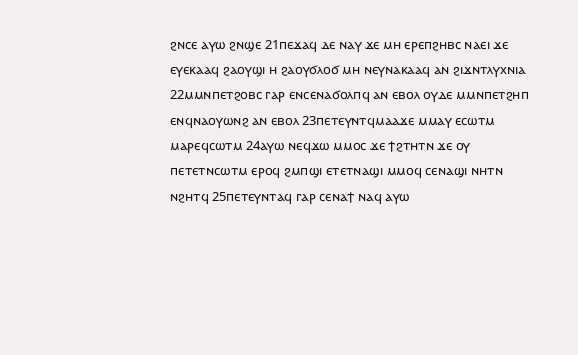ϩⲛⲥⲉ ⲁⲩⲱ ϩⲛϣⲉ 21ⲡⲉϫⲁϥ ⲇⲉ ⲛⲁⲩ ϫⲉ ⲙⲏ ⲉⲣⲉⲡϩⲏⲃⲥ ⲛⲁⲉⲓ ϫⲉ ⲉⲩⲉⲕⲁⲁϥ ϩⲁⲟⲩϣⲓ ⲏ ϩⲁⲟⲩϭⲗⲟϭ ⲙⲏ ⲛⲉⲩⲛⲁⲕⲁⲁϥ ⲁⲛ ϩⲓϫⲛⲧⲗⲩⲭⲛⲓⲁ 22ⲙⲙⲛⲡⲉⲧϩⲟⲃⲥ ⲅⲁⲣ ⲉⲛⲥⲉⲛⲁϭⲟⲗⲡϥ ⲁⲛ ⲉⲃⲟⲗ ⲟⲩⲇⲉ ⲙⲙⲛⲡⲉⲧϩⲏⲡ ⲉⲛϥⲛⲁⲟⲩⲱⲛϩ ⲁⲛ ⲉⲃⲟⲗ 23ⲡⲉⲧⲉⲩⲛⲧϥⲙⲁⲁϫⲉ ⲙⲙⲁⲩ ⲉⲥⲱⲧⲙ ⲙⲁⲣⲉϥⲥⲱⲧⲙ 24ⲁⲩⲱ ⲛⲉϥϫⲱ ⲙⲙⲟⲥ ϫⲉ ϯϩⲧⲏⲧⲛ ϫⲉ ⲟⲩ ⲡⲉⲧⲉⲧⲛⲥⲱⲧⲙ ⲉⲣⲟϥ ϩⲙⲡϣⲓ ⲉⲧⲉⲧⲛⲁϣⲓ ⲙⲙⲟϥ ⲥⲉⲛⲁϣⲓ ⲛⲏⲧⲛ ⲛϩⲏⲧϥ 25ⲡⲉⲧⲉⲩⲛⲧⲁϥ ⲅⲁⲣ ⲥⲉⲛⲁϯ ⲛⲁϥ ⲁⲩⲱ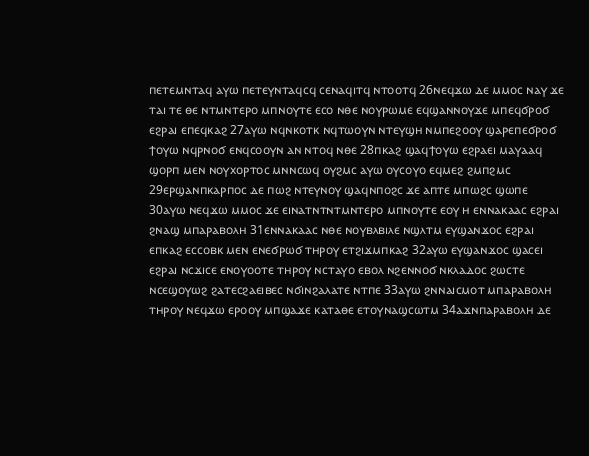ⲡⲉⲧⲉⲙⲛⲧⲁϥ ⲁⲩⲱ ⲡⲉⲧⲉⲩⲛⲧⲁϥⲥϥ ⲥⲉⲛⲁϥⲓⲧϥ ⲛⲧⲟⲟⲧϥ 26ⲛⲉϥϫⲱ ⲇⲉ ⲙⲙⲟⲥ ⲛⲁⲩ ϫⲉ ⲧⲁⲓ ⲧⲉ ⲑⲉ ⲛⲧⲙⲛⲧⲉⲣⲟ ⲙⲡⲛⲟⲩⲧⲉ ⲉⲥⲟ ⲛⲑⲉ ⲛⲟⲩⲣⲱⲙⲉ ⲉϥϣⲁⲛⲛⲟⲩϫⲉ ⲙⲡⲉϥϭⲣⲟϭ ⲉϩⲣⲁⲓ ⲉⲡⲉϥⲕⲁϩ 27ⲁⲩⲱ ⲛϥⲛⲕⲟⲧⲕ ⲛϥⲧⲱⲟⲩⲛ ⲛⲧⲉⲩϣⲏ ⲛⲙⲡⲉϩⲟⲟⲩ ϣⲁⲣⲉⲡⲉϭⲣⲟϭ ϯⲟⲩⲱ ⲛϥⲣⲛⲟϭ ⲉⲛϥⲥⲟⲟⲩⲛ ⲁⲛ ⲛⲧⲟϥ ⲛⲑⲉ 28ⲡⲕⲁϩ ϣⲁϥϯⲟⲩⲱ ⲉϩⲣⲁⲉⲓ ⲙⲁⲩⲁⲁϥ ϣⲟⲣⲡ ⲙⲉⲛ ⲛⲟⲩⲭⲟⲣⲧⲟⲥ ⲙⲛⲛⲥⲱϥ ⲟⲩϩⲙⲥ ⲁⲩⲱ ⲟⲩⲥⲟⲩⲟ ⲉϥⲙⲉϩ ϩⲙⲡϩⲙⲥ 29ⲉⲣϣⲁⲛⲡⲕⲁⲣⲡⲟⲥ ⲇⲉ ⲡⲱϩ ⲛⲧⲉⲩⲛⲟⲩ ϣⲁϥⲛⲡⲟϩⲥ ϫⲉ ⲁⲡⲧⲉ ⲙⲡⲱϩⲥ ϣⲱⲡⲉ 30ⲁⲩⲱ ⲛⲉϥϫⲱ ⲙⲙⲟⲥ ϫⲉ ⲉⲓⲛⲁⲧⲛⲧⲛⲧⲙⲛⲧⲉⲣⲟ ⲙⲡⲛⲟⲩⲧⲉ ⲉⲟⲩ ⲏ ⲉⲛⲛⲁⲕⲁⲁⲥ ⲉϩⲣⲁⲓ ϩⲛⲁϣ ⲙⲡⲁⲣⲁⲃⲟⲗⲏ 31ⲉⲛⲛⲁⲕⲁⲁⲥ ⲛⲑⲉ ⲛⲟⲩⲃⲗⲃⲓⲗⲉ ⲛϣⲗⲧⲙ ⲉⲩϣⲁⲛϫⲟⲥ ⲉϩⲣⲁⲓ ⲉⲡⲕⲁϩ ⲉⲥⲥⲟⲃⲕ ⲙⲉⲛ ⲉⲛⲉϭⲣⲱϭ ⲧⲏⲣⲟⲩ ⲉⲧϩⲓϫⲙⲡⲕⲁϩ 32ⲁⲩⲱ ⲉⲩϣⲁⲛϫⲟⲥ ϣⲁⲥⲉⲓ ⲉϩⲣⲁⲓ ⲛⲥϫⲓⲥⲉ ⲉⲛⲟⲩⲟⲟⲧⲉ ⲧⲏⲣⲟⲩ ⲛⲥⲧⲁⲩⲟ ⲉⲃⲟⲗ ⲛϩⲉⲛⲛⲟϭ ⲛⲕⲗⲁⲇⲟⲥ ϩⲱⲥⲧⲉ ⲛⲥⲉϣⲟⲩⲱϩ ϩⲁⲧⲉⲥϩⲁⲉⲓⲃⲉⲥ ⲛϭⲓⲛϩⲁⲗⲁⲧⲉ ⲛⲧⲡⲉ 33ⲁⲩⲱ ϩⲛⲛⲁⲓⲥⲙⲟⲧ ⲙⲡⲁⲣⲁⲃⲟⲗⲏ ⲧⲏⲣⲟⲩ ⲛⲉϥϫⲱ ⲉⲣⲟⲟⲩ ⲙⲡϣⲁϫⲉ ⲕⲁⲧⲁⲑⲉ ⲉⲧⲟⲩⲛⲁϣⲥⲱⲧⲙ 34ⲁϫⲛⲡⲁⲣⲁⲃⲟⲗⲏ ⲇⲉ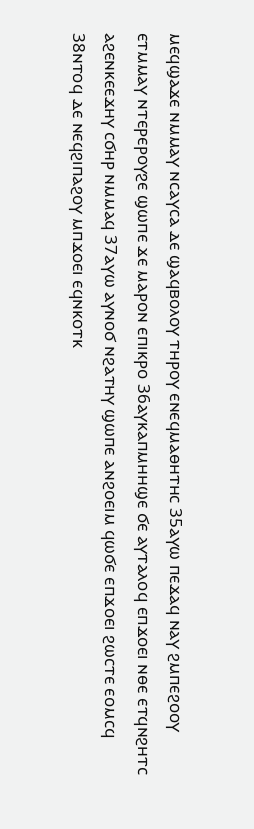ⲙⲉϥϣⲁϫⲉ ⲛⲙⲙⲁⲩ ⲛⲥⲁⲩⲥⲁ ⲇⲉ ϣⲁϥⲃⲟⲗⲟⲩ ⲧⲏⲣⲟⲩ ⲉⲛⲉϥⲙⲁⲑⲏⲧⲏⲥ 35ⲁⲩⲱ ⲡⲉϫⲁϥ ⲛⲁⲩ ϩⲙⲡⲉϩⲟⲟⲩ ⲉⲧⲙⲙⲁⲩ ⲛⲧⲉⲣⲉⲣⲟⲩϩⲉ ϣⲱⲡⲉ ϫⲉ ⲙⲁⲣⲟⲛ ⲉⲡⲓⲕⲣⲟ 36ⲁⲩⲕⲁⲡⲙⲏⲏϣⲉ ϭⲉ ⲁⲩⲧⲁⲗⲟϥ ⲉⲡϫⲟⲉⲓ ⲛⲑⲉ ⲉⲧϥⲛϩⲏⲧⲥ ⲁϩⲉⲛⲕⲉⲉϫⲏⲩ ⲥϭⲏⲣ ⲛⲙⲙⲁϥ 37ⲁⲩⲱ ⲁⲩⲛⲟϭ ⲛϩⲁⲧⲏⲩ ϣⲱⲡⲉ ⲁⲛϩⲟⲉⲓⲙ ϥⲱϭⲉ ⲉⲡϫⲟⲉⲓ ϩⲱⲥⲧⲉ ⲉⲟⲙⲥϥ 38ⲛⲧⲟϥ ⲇⲉ ⲛⲉϥϩⲓⲡⲁϩⲟⲩ ⲙⲡϫⲟⲉⲓ ⲉϥⲛⲕⲟⲧⲕ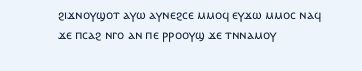ϩⲓϫⲛⲟⲩϣⲟⲧ ⲁⲩⲱ ⲁⲩⲛⲉϩⲥⲉ ⲙⲙⲟϥ ⲉⲩϫⲱ ⲙⲙⲟⲥ ⲛⲁϥ ϫⲉ ⲡⲥⲁϩ ⲛⲅⲟ ⲁⲛ ⲡⲉ ⲣⲣⲟⲟⲩϣ ϫⲉ ⲧⲛⲛⲁⲙⲟⲩ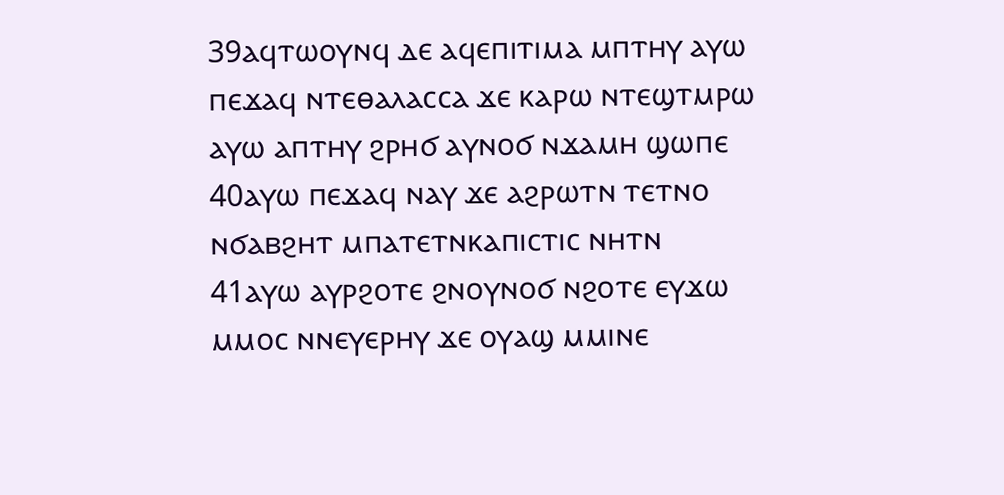39ⲁϥⲧⲱⲟⲩⲛϥ ⲇⲉ ⲁϥⲉⲡⲓⲧⲓⲙⲁ ⲙⲡⲧⲏⲩ ⲁⲩⲱ ⲡⲉϫⲁϥ ⲛⲧⲉⲑⲁⲗⲁⲥⲥⲁ ϫⲉ ⲕⲁⲣⲱ ⲛⲧⲉϣⲧⲙⲣⲱ ⲁⲩⲱ ⲁⲡⲧⲏⲩ ϩⲣⲏϭ ⲁⲩⲛⲟϭ ⲛϫⲁⲙⲏ ϣⲱⲡⲉ 40ⲁⲩⲱ ⲡⲉϫⲁϥ ⲛⲁⲩ ϫⲉ ⲁϩⲣⲱⲧⲛ ⲧⲉⲧⲛⲟ ⲛϭⲁⲃϩⲏⲧ ⲙⲡⲁⲧⲉⲧⲛⲕⲁⲡⲓⲥⲧⲓⲥ ⲛⲏⲧⲛ 41ⲁⲩⲱ ⲁⲩⲣϩⲟⲧⲉ ϩⲛⲟⲩⲛⲟϭ ⲛϩⲟⲧⲉ ⲉⲩϫⲱ ⲙⲙⲟⲥ ⲛⲛⲉⲩⲉⲣⲏⲩ ϫⲉ ⲟⲩⲁϣ ⲙⲙⲓⲛⲉ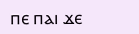ⲡⲉ ⲡⲁⲓ ϫⲉ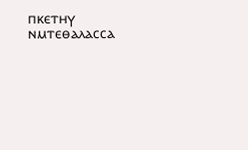ⲡⲕⲉⲧⲏⲩ ⲛⲙⲧⲉⲑⲁⲗⲁⲥⲥⲁ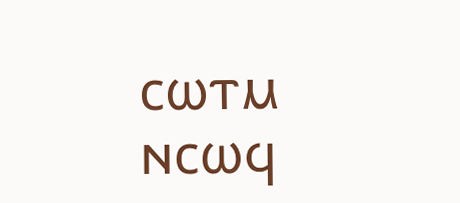ⲥⲱⲧⲙ ⲛⲥⲱϥ